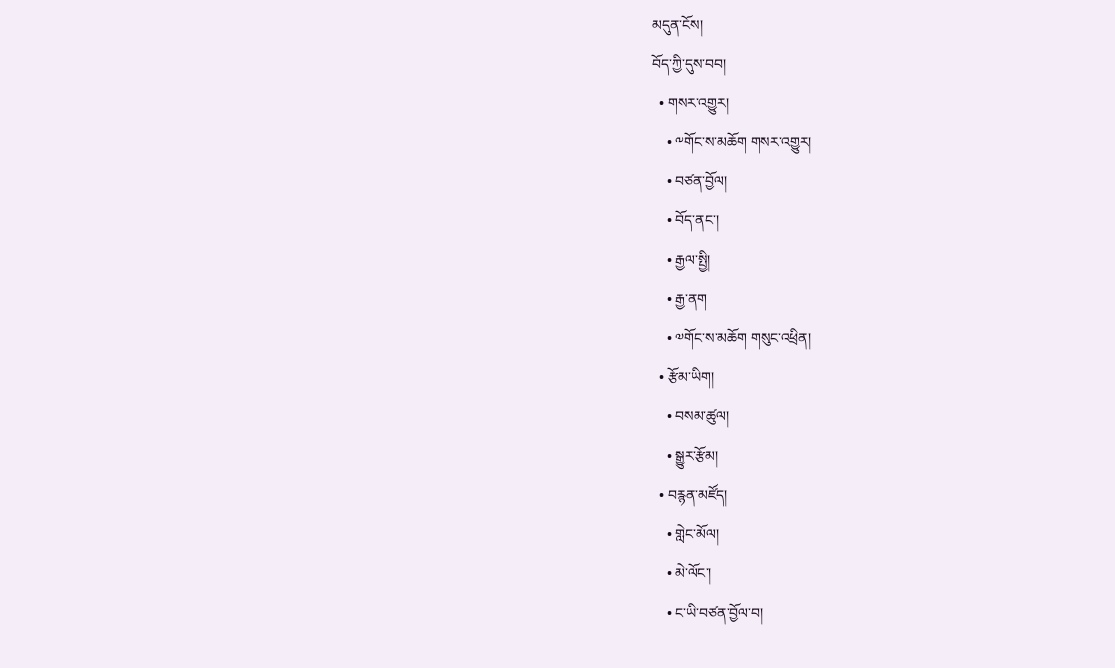མདུན་ངོས།
བོད་ཀྱི་དུས་བབ།
  • གསར་འགྱུར།
    • ༸གོང་ས་མཆོག གསར་འགྱུར།
    • བཙན་བྱོལ།
    • བོད་ནང་།
    • རྒྱལ་སྤྱི།
    • རྒྱ་ནག
    • ༧གོང་ས་མཆོག གསུང་འཕྲིན།
  • རྩོམ་ཡིག།
    • བསམ་ཚུལ།
    • སྒྱུར་རྩོམ།
  • བརྙན་མཛོད།
    • གླེང་མོལ།
    • མེ་ལོང་།
    • ང་ཡི་བཙན་བྱོལ་བ།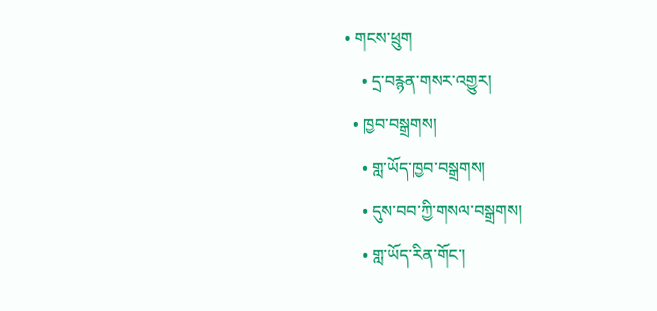• གངས་ཕྲུག
    • དྲ་བརྙན་གསར་འགྱུར།
  • ཁྱབ་བསྒྲགས།
    • གླ་ཡོད་ཁྱབ་བསྒྲགས།
    • དུས་བབ་ཀྱི་གསལ་བསྒྲགས།
    • གླ་ཡོད་རིན་གོང་།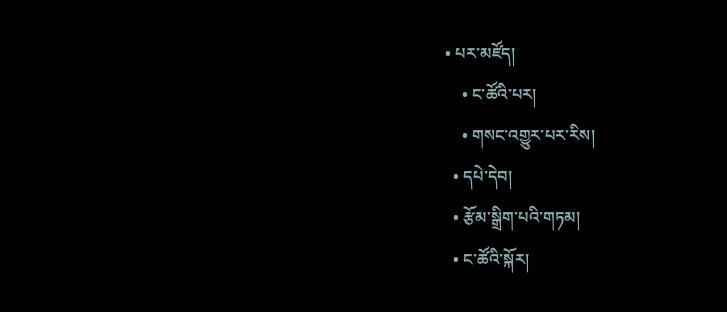• པར་མཛོད།
    • ང་ཚོའི་པར།
    • གསང་འགྱུར་པར་རིས།
  • དཔེ་དེབ།
  • རྩོམ་སྒྲིག་པའི་གཏམ།
  • ང་ཚོའི་སྐོར།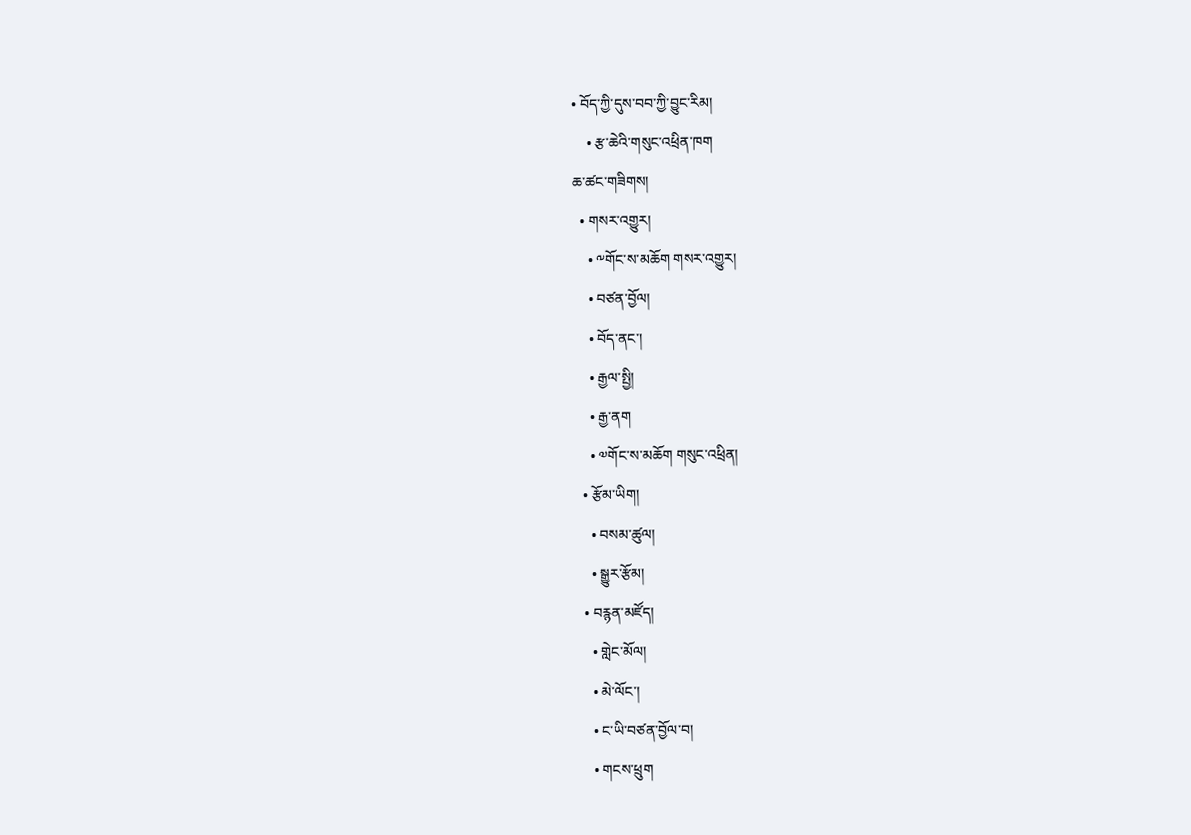• བོད་ཀྱི་དུས་བབ་ཀྱི་བྱུང་རིམ།
    • རྩ་ཆེའི་གསུང་འཕྲིན་ཁག
ཆ་ཚང་གཟིགས།
  • གསར་འགྱུར།
    • ༸གོང་ས་མཆོག གསར་འགྱུར།
    • བཙན་བྱོལ།
    • བོད་ནང་།
    • རྒྱལ་སྤྱི།
    • རྒྱ་ནག
    • ༧གོང་ས་མཆོག གསུང་འཕྲིན།
  • རྩོམ་ཡིག།
    • བསམ་ཚུལ།
    • སྒྱུར་རྩོམ།
  • བརྙན་མཛོད།
    • གླེང་མོལ།
    • མེ་ལོང་།
    • ང་ཡི་བཙན་བྱོལ་བ།
    • གངས་ཕྲུག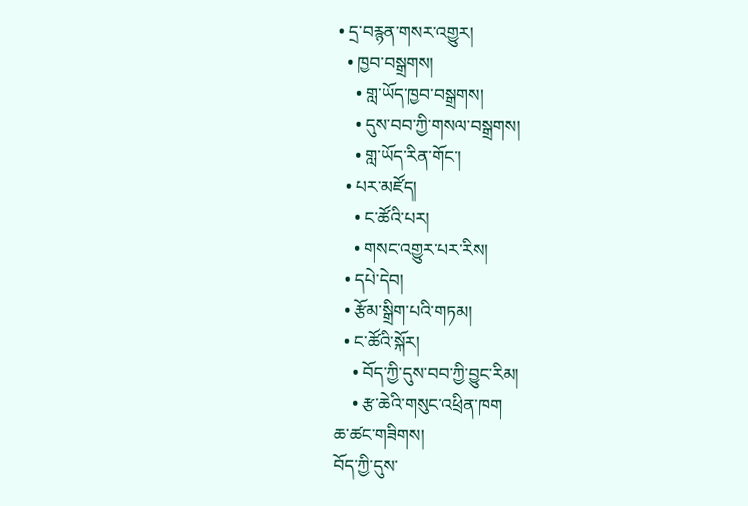• དྲ་བརྙན་གསར་འགྱུར།
  • ཁྱབ་བསྒྲགས།
    • གླ་ཡོད་ཁྱབ་བསྒྲགས།
    • དུས་བབ་ཀྱི་གསལ་བསྒྲགས།
    • གླ་ཡོད་རིན་གོང་།
  • པར་མཛོད།
    • ང་ཚོའི་པར།
    • གསང་འགྱུར་པར་རིས།
  • དཔེ་དེབ།
  • རྩོམ་སྒྲིག་པའི་གཏམ།
  • ང་ཚོའི་སྐོར།
    • བོད་ཀྱི་དུས་བབ་ཀྱི་བྱུང་རིམ།
    • རྩ་ཆེའི་གསུང་འཕྲིན་ཁག
ཆ་ཚང་གཟིགས།
བོད་ཀྱི་དུས་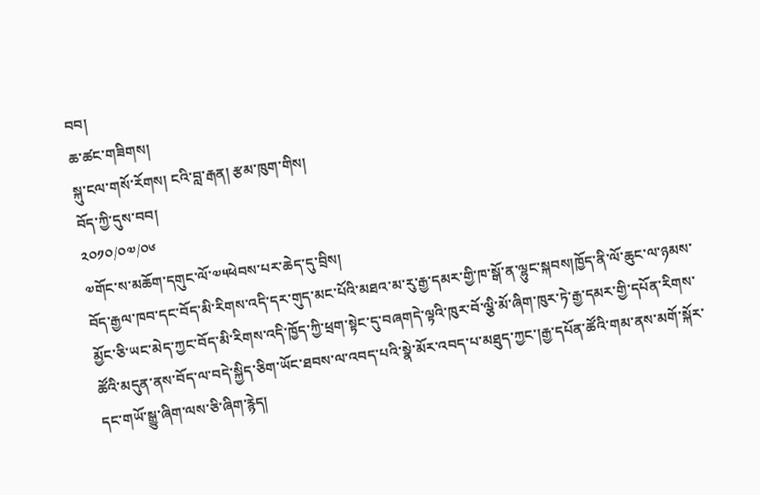བབ།
ཆ་ཚང་གཟིགས།
སྐུ་ངལ་གསོ་རོགས། ངའི་བླ་རྒན། རྩམ་ཁུག་གིས།
བོད་ཀྱི་དུས་བབ།
༢༠༡༠/༠༧/༠༦
༧གོང་ས་མཆོག་དགུང་ལོ་༧༥ཕེབས་པར་ཆེད་དུ་བྲིས།
བོད་རྒྱལ་ཁབ་དང་བོད་མི་རིགས་འདི་དར་གུད་མང་པོའི་མཐའ་མ་རུ་རྒྱ་དམར་གྱི་ཁ་སྒོ་ན་ལྷུང་སྐབས།ཁྱོད་ནི་ལོ་ཆུང་ལ་ཉམས་མྱོང་ཅི་ཡང་མེད་ཀྱང་བོད་མི་རིགས་འདི་ཁྱོད་ཀྱི་ཕྲག་སྟེང་དུ་བཞགདེ་ལྟའི་ཁུར་བོ་ལྕི་མོ་ཞིག་ཁུར་ཏེ་རྒྱ་དམར་གྱི་དཔོན་རིགས་ཚོའི་མདུན་ནས་བོད་ལ་བདེ་སྐྱིད་ཅིག་ཡོང་ཐབས་ལ་འབད་པའི་སྣེ་མོར་འབད་པ་མཐུད་ཀྱང་།རྒྱ་དཔོན་ཚོའི་གམ་ནས་མགོ་སྐོར་དང་གཡོ་སྒྱུ་ཞིག་ལས་ཅི་ཞིག་རྙེད།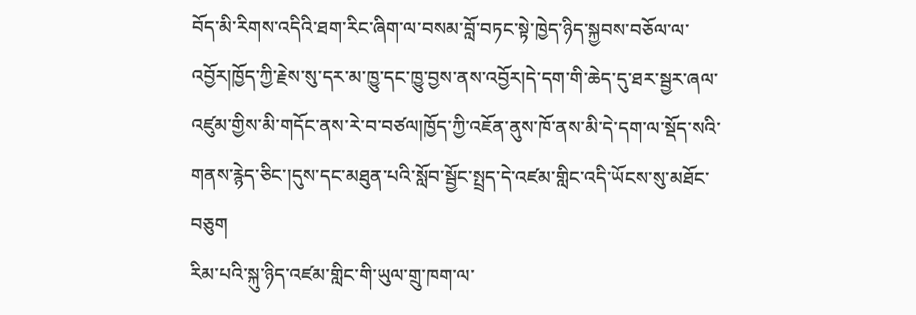བོད་མི་རིགས་འདིའི་ཐག་རིང་ཞིག་ལ་བསམ་བློ་བཏང་སྟེ་ཁྱེད་ཉིད་སྐྱབས་བཅོལ་ལ་འབྱོར།ཁྱོད་ཀྱི་རྗེས་སུ་དར་མ་ཁྱུ་དང་ཁྱུ་བྱས་ནས་འབྱོར།དེ་དག་གི་ཆེད་དུ་ཐར་སྦྱར་ཞལ་འཛུམ་གྱིས་མི་གདོང་ནས་རེ་བ་བཙལ།ཁྱོད་ཀྱི་འཇོན་ནུས་ཁོ་ནས་མི་དེ་དག་ལ་སྡོད་སའི་གནས་རྙེད་ཅིང་།དུས་དང་མཐུན་པའི་སློབ་སྦྱོང་སྤྲད་དེ་འཛམ་གླིང་འདི་ཡོངས་སུ་མཐོང་བཅུག
རིམ་པའི་སྐུ་ཉིད་འཛམ་གླིང་གི་ཡུལ་གྲུ་ཁག་ལ་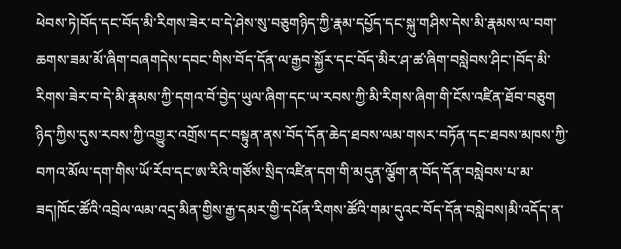ཕེབས་ཏེ།བོད་དང་བོད་མི་རིགས་ཟེར་བ་དེ་ཤེས་སུ་བཅུགཉིད་ཀྱི་རྣམ་དཔྱོད་དང་སྐུ་གཤིས་དེས་མི་རྣམས་ལ་བག་ཆགས་ཟམ་མོ་ཞིག་བཞགདེས་དབང་གིས་བོད་དོན་ལ་རྒྱབ་སྐྱོར་དང་བོད་མིར་ཤ་ཚ་ཞིག་བསླེབས་ཤིང་།བོད་མི་རིགས་ཟེར་བ་དེ་མི་རྣམས་ཀྱི་དགའ་བོ་བྱེད་ཡུལ་ཞིག་དང་ཡ་རབས་ཀྱི་མི་རིགས་ཞིག་གི་ངོས་འཛིན་ཐོབ་བཅུག
ཉིད་ཀྱིས་དུས་རབས་ཀྱི་འགྱུར་འགྲོས་དང་བསྟུན་ནས་བོད་དོན་ཆེད་ཐབས་ལམ་གསར་བཏོན་དང་ཐབས་མཁས་ཀྱི་བཀའ་མོལ་དག་གིས་ཡོ་རོབ་དང་ཨ་རིའི་གཙོས་སྲིད་འཛིན་དག་གི་མདུན་ལྕོག་ན་བོད་དོན་བསླེབས་པ་མ་ཟད།ཁོང་ཚོའི་འབྲེལ་ལམ་འདྲ་མིན་གྱིས་རྒྱ་དམར་གྱི་དཔོན་རིགས་ཚོའི་གམ་དུའང་བོད་དོན་བསླེབས།མི་འདོད་ན་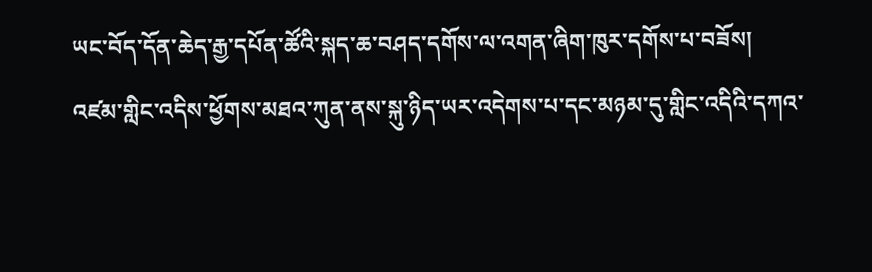ཡང་བོད་དོན་ཆེད་རྒྱ་དཔོན་ཚོའི་སྐད་ཆ་བཤད་དགོས་ལ་འགན་ཞིག་ཁུར་དགོས་པ་བཟོས།
འཛམ་གླིང་འདིས་ཕྱོགས་མཐའ་ཀུན་ནས་སྐུ་ཉིད་ཡར་འདེགས་པ་དང་མཉམ་དུ་གླིང་འདིའི་དཀའ་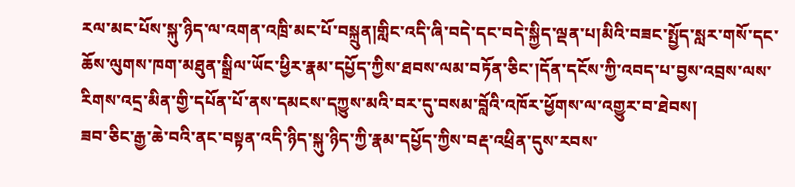རལ་མང་པོས་སྐུ་ཉིད་ལ་འགན་འཁྲི་མང་པོ་བསྐྲུན།གླིང་འདི་ཞི་བདེ་དང་བདེ་སྐྱིད་ལྡན་པ།མིའི་བཟང་སྤྱོད་སླར་གསོ་དང་ཆོས་ལུགས་ཁག་མཐུན་སྒྲིལ་ཡོང་ཕྱིར་རྣམ་དཔྱོད་ཀྱིས་ཐབས་ལམ་བཏོན་ཅིང་།དོན་དངོས་ཀྱི་འབད་པ་བྱས་འབྲས་ལས་རིགས་འདྲ་མིན་གྱི་དཔོན་པོ་ནས་དམངས་དཀྱུས་མའི་བར་དུ་བསམ་བློའི་འཁོར་ཕྱོགས་ལ་འགྱུར་བ་ཐེབས།
ཟབ་ཅིང་རྒྱ་ཆེ་བའི་ནང་བསྟན་འདི་ཉིད་སྐུ་ཉིད་ཀྱི་རྣམ་དཔྱོད་ཀྱིས་བརྡ་འཕྲིན་དུས་རབས་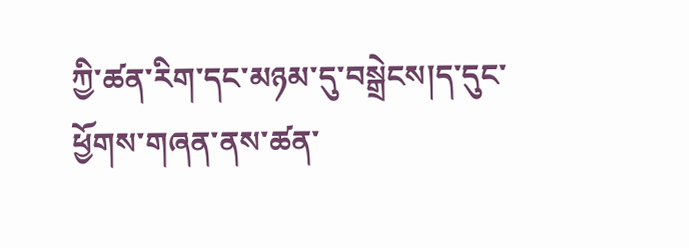ཀྱི་ཚན་རིག་དང་མཉམ་དུ་བསྒྲེངས།ད་དུང་ཕྱོགས་གཞན་ནས་ཚན་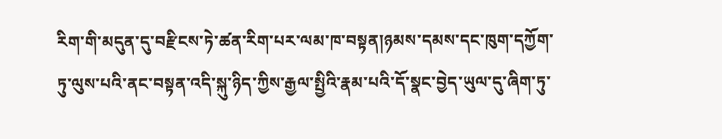རིག་གི་མདུན་དུ་བརྫིངས་ཏེ་ཚན་རིག་པར་ལམ་ཁ་བསྟན།ཉམས་དམས་དང་ཁུག་དཀྱོག་ཏུ་ལུས་པའི་ནང་བསྟན་འདི་སྐུ་ཉིད་ཀྱིས་རྒྱལ་སྤྱིའི་རྣམ་པའི་དོ་སྣང་བྱེད་ཡུལ་དུ་ཞིག་ཏུ་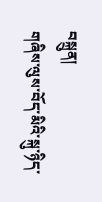བསྐྲུན།
གཞིས་ལུས་བོད་མིའི་སྐུ་ཉིད་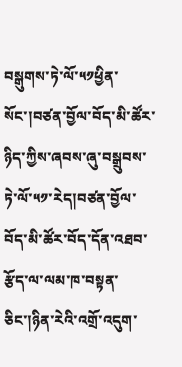བསྒུགས་ཏེ་ལོ་༥༡ཕྱིན་སོང་།བཙན་བྱོལ་བོད་མི་ཚོར་ཉིད་ཀྱིས་ཞབས་ཞུ་བསྒྲུབས་ཏེ་ལོ་༥༡་རེད།བཙན་བྱོལ་བོད་མི་ཚོར་བོད་དོན་འཐབ་རྩོད་ལ་ལམ་ཁ་བསྟན་ཅིང་།ཉིན་རེའི་འགྲོ་འདུག་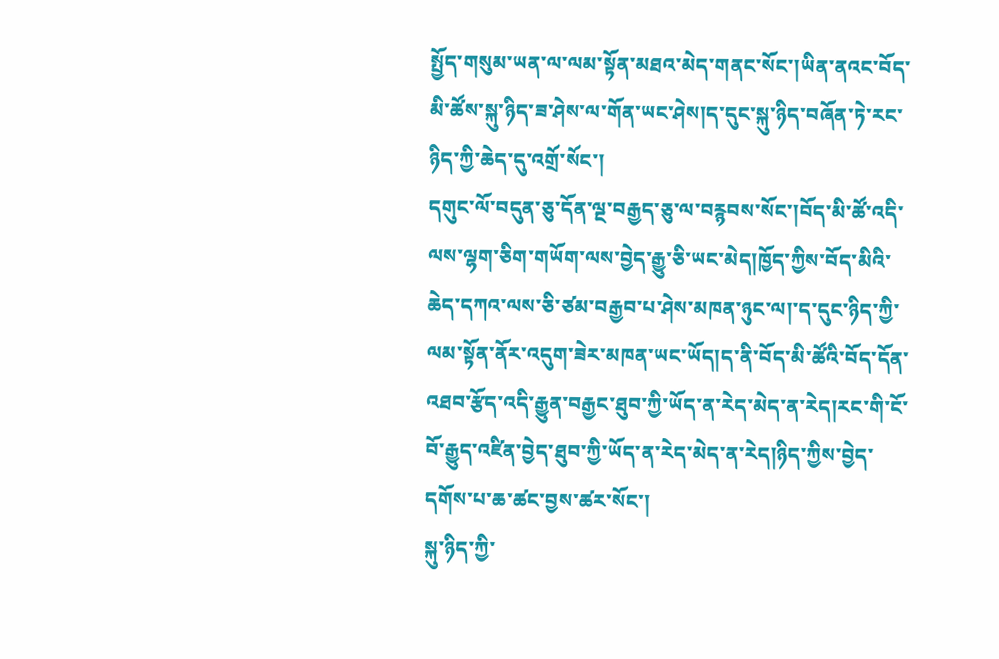སྤྱོད་གསུམ་ཡན་ལ་ལམ་སྟོན་མཐའ་མེད་གནང་སོང་།ཡིན་ནའང་བོད་མི་ཚོས་སྐུ་ཉིད་ཟ་ཤེས་ལ་གོན་ཡང་ཤེས།ད་དུང་སྐུ་ཉིད་བཞོན་ཏེ་རང་ཉིད་ཀྱི་ཆེད་དུ་འགྲོ་སོང་།
དགུང་ལོ་བདུན་ཅུ་དོན་ལྔ་བརྒྱད་ཅུ་ལ་བརྙབས་སོང་།བོད་མི་ཚོ་འདི་ལས་ལྷག་ཅིག་གཡོག་ལས་བྱེད་རྒྱུ་ཅི་ཡང་མེད།ཁྱོད་ཀྱིས་བོད་མིའི་ཆེད་དཀའ་ལས་ཅི་ཙམ་བརྒྱབ་པ་ཤེས་མཁན་ཉུང་ལ།་ད་དུང་ཉིད་ཀྱི་ལམ་སྟོན་ནོར་འདུག་ཟེར་མཁན་ཡང་ཡོད།ད་ནི་བོད་མི་ཚོའི་བོད་དོན་འཐབ་རྩོད་འདི་རྒྱུན་བརྒྱང་ཐུབ་ཀྱི་ཡོད་ན་རེད་མེད་ན་རེད།རང་གི་ངོ་བོ་རྒྱུད་འཛིན་བྱེད་ཐུབ་ཀྱི་ཡོད་ན་རེད་མེད་ན་རེད།ཉིད་ཀྱིས་བྱེད་དགོས་པ་ཆ་ཚང་བྱས་ཚར་སོང་།
སྐུ་ཉིད་ཀྱི་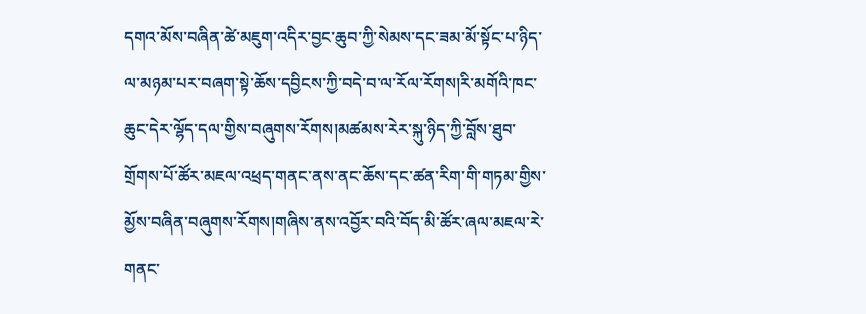དགའ་མོས་བཞིན་ཚེ་མཇུག་འདིར་བྱང་ཆུབ་ཀྱི་སེམས་དང་ཟམ་མོ་སྟོང་པ་ཉིད་ལ་མཉམ་པར་བཞག་སྟེ་ཆོས་དབྱིངས་ཀྱི་བདེ་བ་ལ་རོལ་རོགས།རི་མགོའི་ཁང་ཆུང་དེར་ལྷོད་དལ་གྱིས་བཞུགས་རོགས།མཚམས་རེར་སྐུ་ཉིད་ཀྱི་བློས་ཐུབ་གྲོགས་པོ་ཚོར་མཇལ་འཕྲད་གནང་ནས་ནང་ཆོས་དང་ཚན་རིག་གི་གཏམ་གྱིས་མྱོས་བཞིན་བཞུགས་རོགས།གཞིས་ནས་འབྱོར་བའི་བོད་མི་ཚོར་ཞལ་མཇལ་རེ་གནང་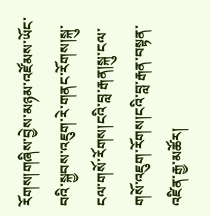རོགས།གཞིས་བྱེས་མཉམ་འཛོམས་ཡོང་བའི་སྐྱབས་འཇུག་རེ་གནང་རོགས།སྐུ་ངལ་གསོ་རོགས།ངའི་བླ་རྒན།སྐུ་ངལ་གསོ་འཇུག་རོགས།ངའི་བླ་རྒན་བསྟན་འཛིན་རྒྱ་མཚོར།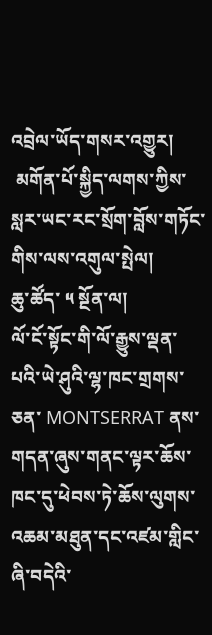འབྲེལ་ཡོད་གསར་འགྱུར།
 མགོན་པོ་སྐྱིད་ལགས་ཀྱིས་སླར་ཡང་རང་སྲོག་བློས་གཏོང་གིས་ལས་འགུལ་སྤེལ།
ཆུ་ཚོད་ ༥ སྔོན་ལ།
ལོ་ངོ་སྟོང་གི་ལོ་རྒྱུས་ལྡན་པའི་ཡེ་ཤུའི་ལྷ་ཁང་གྲགས་ཅན་ MONTSERRAT ནས་གདན་ཞུས་གནང་ལྟར་ཆོས་ཁང་དུ་ཕེབས་ཏེ་ཆོས་ལུགས་འཆམ་མཐུན་དང་འཛམ་གླིང་ཞི་བདེའི་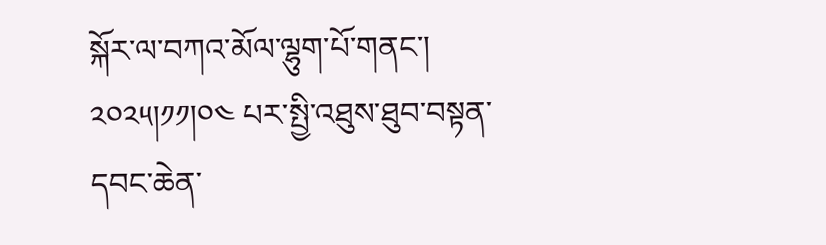སྐོར་ལ་བཀའ་མོལ་ལྷུག་པོ་གནང་། ༢༠༢༥།༡༡།༠༤ པར་སྤྱི་འཐུས་ཐུབ་བསྟན་དབང་ཆེན་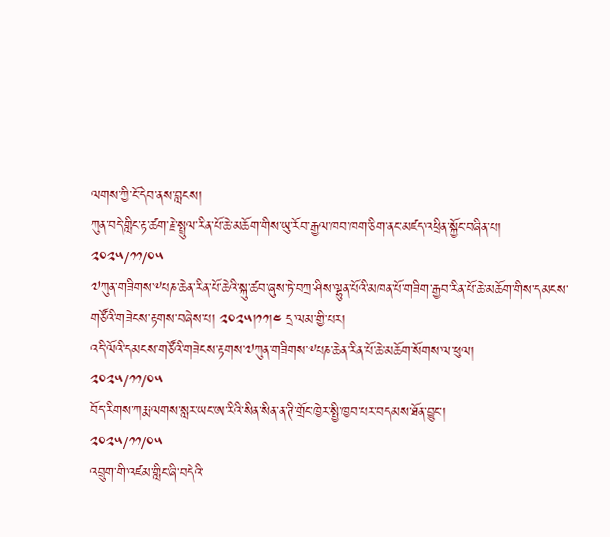ལགས་ཀྱི་ངོ་དེབ་ནས་བླངས།
ཀུན་བདེ་གླིང་རྟ་ཚག་རྗེ་སྤྲུལ་རིན་པོ་ཆེ་མཆོག་གིས་ཡུ་རོབ་རྒྱལ་ཁབ་ཁག་ཅིག་ནང་མཛད་འཕྲིན་སྐྱོང་བཞིན་པ།
༢༠༢༥/༡༡/༠༥
༧ཀུན་གཟིགས་༸པཎ་ཆེན་རིན་པོ་ཆེའི་སྐུ་ཚབ་ཞུས་ཏེ་བཀྲ་ཤིས་ལྷུན་པོའི་མཁན་པོ་གཟིག་རྒྱབ་རིན་པོ་ཆེ་མཆོག་གིས་དམངས་གཙོའི་གཟེངས་རྟགས་བཞེས་པ། ༢༠༢༥།༡༡།༤ དྲ་ལམ་གྱི་པར།
འདི་ལོའི་དམངས་གཙོའི་གཟེངས་རྟགས་༧ཀུན་གཟིགས་༸པཎ་ཆེན་རིན་པོ་ཆེ་མཆོག་སོགས་ལ་ཕུལ།
༢༠༢༥/༡༡/༠༥
བོད་རིགས་ཀརྨ་ལགས་སླར་ཡང་ཨ་རིའི་སིན་སིན་ན་ཊི་གྲོང་ཁྱེར་སྤྱི་ཁྱབ་པར་བདམས་ཐོན་བྱུང་།
༢༠༢༥/༡༡/༠༥
འབྲུག་གི་འཛམ་གླིང་ཞི་བདེའི་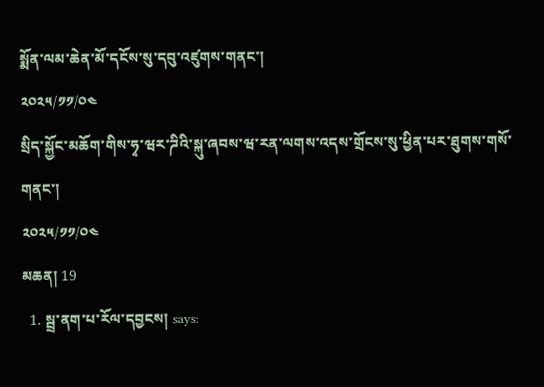སྨོན་ལམ་ཆེན་མོ་དངོས་སུ་དབུ་འཛུགས་གནང་།
༢༠༢༥/༡༡/༠༤
སྲིད་སྐྱོང་མཆོག་གིས་ཧྭ་ཝར་ཌིའི་སྐུ་ཞབས་ཝ་རན་ལགས་འདས་གྲོངས་སུ་ཕྱིན་པར་ཐུགས་གསོ་གནང་།
༢༠༢༥/༡༡/༠༤
མཆན། 19
  1. སྦྲ་ནག་པ་རོལ་དབྱངས། says: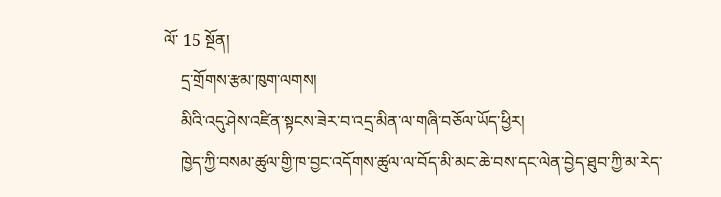ལོ་ 15 སྔོན།
    དྲ་གྲོགས་རྩམ་ཁུག་ལགས།
    མིའི་འདུ་ཤེས་འཛིན་སྟངས་ཟེར་བ་འདྲ་མིན་ལ་གཞི་བཅོལ་ཡོད་ཕྱིར།
    ཁྱེད་ཀྱི་བསམ་ཚུལ་གྱི་ཁ་བྱང་འདོགས་ཚུལ་ལ་བོད་མི་མང་ཆེ་བས་དང་ལེན་བྱེད་ཐུབ་ཀྱི་མ་རེད་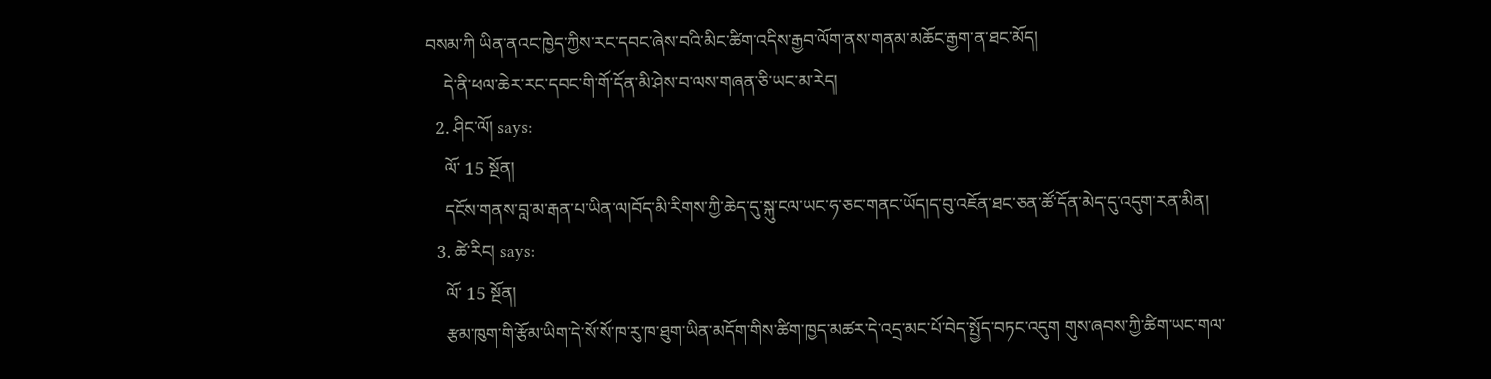བསམ་ཀི ཡིན་ནའང་ཁྱེད་ཀྱིས་རང་དབང་ཞེས་བའི་མིང་ཚིག་འདིས་རྒྱབ་ལོག་ནས་གནམ་མཆོང་རྒྱག་ན་ཐང་མོད།
    དེ་ནི་ཕལ་ཆེར་རང་དབང་གི་གོ་དོན་མི་ཤེས་བ་ལས་གཞན་ཅི་ཡང་མ་རེད།
  2. ཤིང་ལོ། says:
    ལོ་ 15 སྔོན།
    དངོས་གནས་བླ་མ་རྒན་པ་ཡིན་ལ།བོད་མི་རིགས་ཀྱི་ཆེད་དུ་སྐུ་ངལ་ཡང་ཧ་ཅང་གནང་ཡོད།ད་བུ་འཇོན་ཐང་ཅན་ཚོ་དོན་མེད་དུ་འདུག་རན་མིན།
  3. ཚེ་རིང། says:
    ལོ་ 15 སྔོན།
    རྩམ་ཁུག་གི་རྩོམ་ཡིག་དེ་སོ་སོ་ཁ་རུ་ཁ་ཐུག་ཡིན་མདོག་གིས་ཚིག་ཁྱད་མཚར་དེ་འདྲ་མང་པོ་བེད་སྤྱོད་བཏང་འདུག གུས་ཞབས་ཀྱི་ཚིག་ཡང་གལ་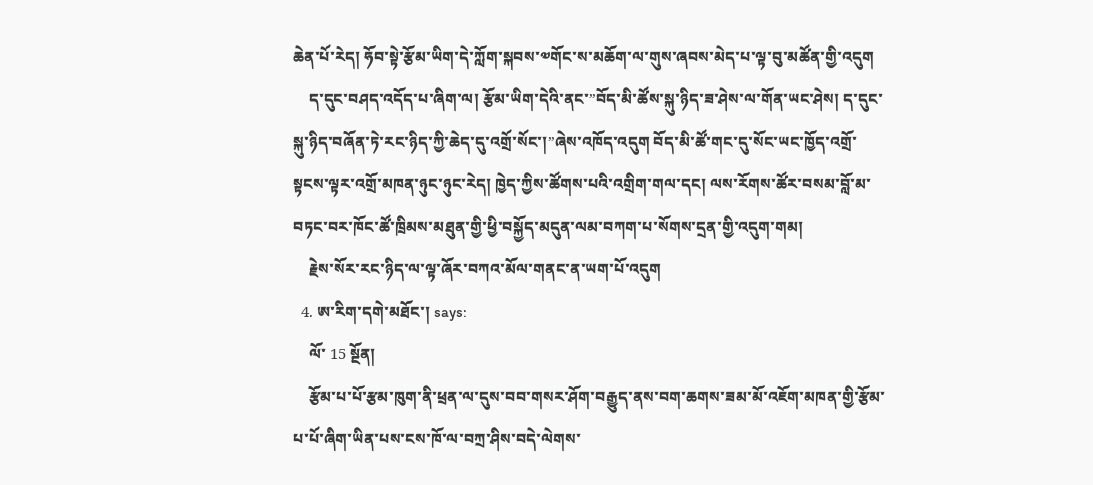ཆེན་པོ་རེད། ཧོབ་སྟེ་རྩོམ་ཡིག་དེ་ཀློག་སྐབས་༧གོང་ས་མཆོག་ལ་གུས་ཞབས་མེད་པ་ལྟ་བུ་མཚོན་གྱི་འདུག
    ད་དུང་བཤད་འདོད་པ་ཞིག་ལ། རྩོམ་ཡིག་དེའི་ནང་”བོད་མི་ཚོས་སྐུ་ཉིད་ཟ་ཤེས་ལ་གོན་ཡང་ཤེས། ད་དུང་སྐུ་ཉིད་བཞོན་ཏེ་རང་ཉིད་ཀྱི་ཆེད་དུ་འགྲོ་སོང་།”ཞེས་འཁོད་འདུག བོད་མི་ཚོ་གང་དུ་སོང་ཡང་ཁྱོད་འགྲོ་སྟངས་ལྟར་འགྲོ་མཁན་ཉུང་ཉུང་རེད། ཁྱེད་ཀྱིས་ཚོགས་པའི་འགྲིག་གལ་དང། ལས་རོགས་ཚོར་བསམ་བློ་མ་བཏང་བར་ཁོང་ཚོ་ཁྲིམས་མཐུན་གྱི་ཕྱི་བསྐྱོད་མདུན་ལམ་བཀག་པ་སོགས་དྲན་གྱི་འདུག་གམ།
    རྗེས་སོར་རང་ཉིད་ལ་ལྟ་ཞོར་བཀའ་མོལ་གནང་ན་ཡག་པོ་འདུག
  4. ཨ་རིག་དགེ་མཐོང་། says:
    ལོ་ 15 སྔོན།
    རྩོམ་པ་པོ་རྩམ་ཁུག་ནི་ཕྲན་ལ་དུས་བབ་གསར་ཤོག་བརྒྱུད་ནས་བག་ཆགས་ཟམ་མོ་འཇོག་མཁན་གྱི་རྩོམ་པ་པོ་ཞིག་ཡིན་པས་ངས་ཁོ་ལ་བཀྲ་ཤིས་བདེ་ལེགས་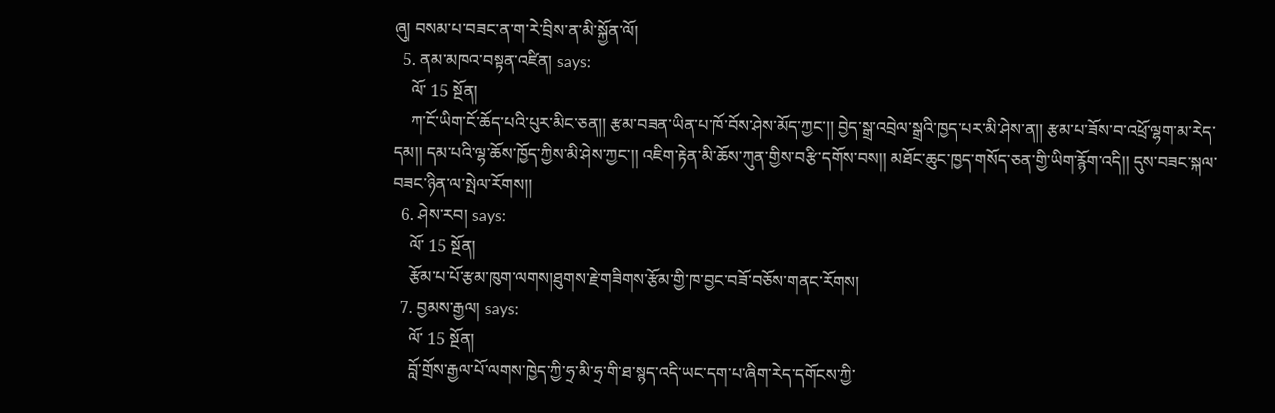ཞུ། བསམ་པ་བཟང་ན་ག་རེ་བྲིས་ན་མི་སྐྱོན་ལོ།
  5. ནམ་མཁའ་བསྟན་འཛིན། says:
    ལོ་ 15 སྔོན།
    ཀ་ངོ་ཡིག་ངོ་ཆོད་པའི་པུར་མིང་ཅན།། རྩམ་བཟན་ཡིན་པ་ཁོ་བོས་ཤེས་མོད་ཀྱང་།། བྱེད་སྒྲ་འབྲེལ་སྒྲའི་ཁྱད་པར་མི་ཤེས་ན།། རྩམ་པ་ཟོས་བ་འཕྲོ་ལྷག་མ་རེད་དམ།། དམ་པའི་ལྷ་ཆོས་ཁྱོད་ཀྱིས་མི་ཤེས་ཀྱང་།། འཇིག་རྟེན་མི་ཆོས་ཀུན་གྱིས་བརྩི་དགོས་བས།། མཐོང་ཆུང་ཁྱད་གསོད་ཅན་གྱི་ཡིག་རྙོག་འདི།། དུས་བཟང་སྐལ་བཟང་ཉིན་ལ་སྤེལ་རོགས།།
  6. ཤེས་རབ། says:
    ལོ་ 15 སྔོན།
    རྩོམ་པ་པོ་རྩམ་ཁུག་ལགས།ཐུགས་རྗེ་གཟིགས་རྩོམ་གྱི་ཁ་བྱང་བཟོ་བཅོས་གནང་རོགས།
  7. བྱམས་རྒྱལ། says:
    ལོ་ 15 སྔོན།
    བློ་གྲོས་རྒྱལ་པོ་ལགས་ཁྱེད་ཀྱི་ཧྲ་མི་ཧྲ་གི་ཐ་སྙད་འདི་ཡང་དག་པ་ཞིག་རེད་དགོངས་ཀྱི་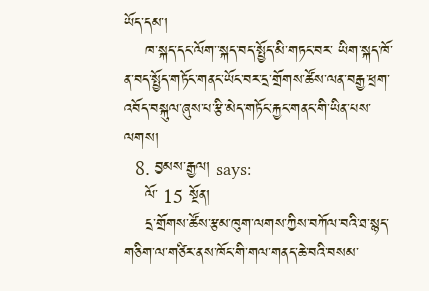ཡོད་དམ་།
    ཁ་སྐད་དང་ལོག་་སྐད་བད་སྤྱོད་མི་གཏང་བར་ ཡིག་སྐད་ཁོ་ན་བད་སྤྱོད་གཏོང་གནང་ཡོང་བར་དྲ་གྲོགས་ཚོས་ལན་བརྒྱ་ཕྲག་འབོད་བསྐུལ་ཞུས་པ་རྩི་མེད་གཏོང་རྐྱང་གནང་གི་ཡིན་པས་ལགས།
  8. བྱམས་རྒྱལ། says:
    ལོ་ 15 སྔོན།
    དྲ་གྲོགས་ཚོས་རྩམ་ཁུག་ལགས་ཀྱིས་བཀོལ་བའི་ཐ་སྙད་གཅིག་ལ་གཙིར་ནས་ཁོང་གི་གལ་གནད་ཆེ་བའི་བསམ་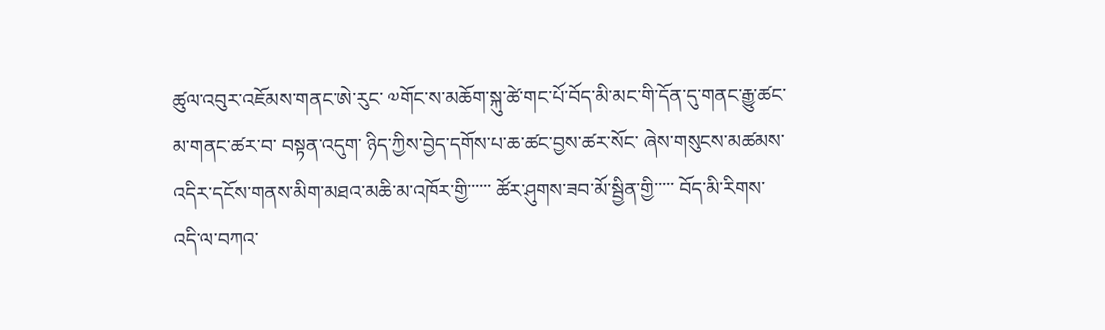ཚུལ་འབུར་འཇོམས་གནང་ཨེ་རུང་ ༧གོང་ས་མཆོག་སྐུ་ཚེ་གང་པོ་བོད་མི་མང་གི་དོན་དུ་གནང་རྒྱུ་ཚང་མ་གནང་ཚར་བ་ བསྟན་འདུག་ ཉིད་ཀྱིས་བྱེད་དགོས་པ་ཆ་ཚང་བྱས་ཚར་སོང་ ཞེས་གསུངས་མཚམས་འདིར་དངོས་གནས་མིག་མཐའ་མཆི་མ་འཁོར་གྱི་་་་་་ ཚོར་ཤུགས་ཟབ་མོ་སྦྱིན་གྱི་་་་་ བོད་མི་རིགས་འདི་ལ་བཀའ་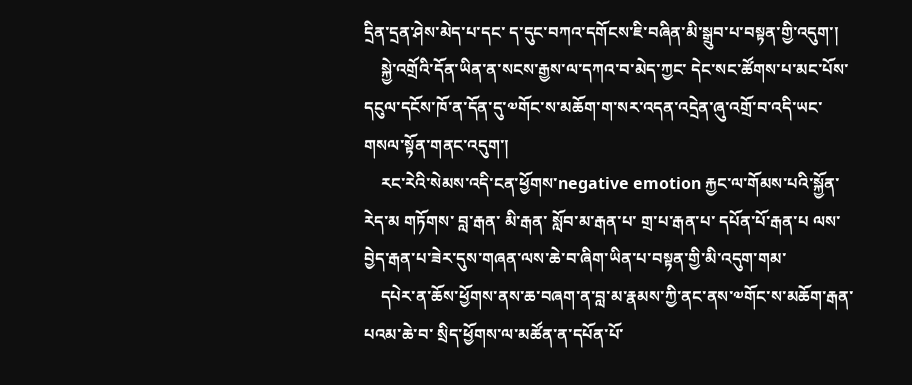དྲིན་དྲན་ཤེས་མེད་པ་དང་ ད་དུང་བཀའ་དགོངས་ཇི་བཞིན་མི་སྒྲུབ་པ་བསྟན་གྱི་འདུག་།
    སྐྱེ་འགྲོའི་དོན་ཡིན་ན་སངས་རྒྱས་ལ་དཀའ་བ་མེད་ཀྱང་ དེང་སང་ཚོགས་པ་མང་པོས་དངུལ་དངོས་ཁོ་ན་དོན་དུ་༧གོང་ས་མཆོག་ག་སར་འདན་འདྲེན་ཞུ་འགྲོ་བ་འདི་ཡང་གསལ་སྟོན་གནང་འདུག་།
    རང་རེའི་སེམས་འདི་ངན་ཕྱོགས་negative emotion རྐྱང་ལ་གོམས་པའི་སྐྱོན་རེད་མ གཏོགས་ བླ་རྒན་ མི་རྒན་ སློབ་མ་རྒན་པ་ གྲ་པ་རྒན་པ་ དཔོན་པོ་རྒན་པ ལས་བྱེད་རྒན་པ་ཟེར་དུས་གཞན་ལས་ཆེ་བ་ཞིག་ཡིན་པ་བསྟན་གྱི་མི་འདུག་གམ་
    དཔེར་ན་ཆོས་ཕྱོགས་ནས་ཆ་བཞག་ན་བླ་མ་རྣམས་ཀྱི་ནང་ནས་༧གོང་ས་མཆོག་རྒན་པའམ་ཆེ་བ་ སྲིད་ཕྱོགས་ལ་མཚོན་ན་དཔོན་པོ་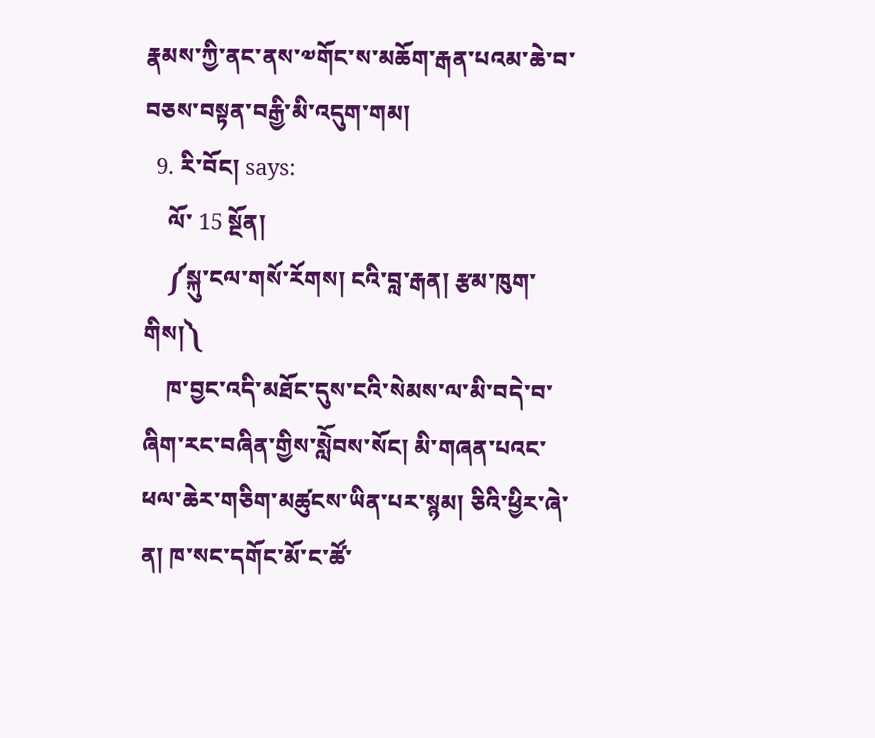རྣམས་ཀྱི་ནང་ནས་༧གོང་ས་མཆོག་རྒན་པའམ་ཆེ་བ་བཅས་བསྟན་བརྒྱི་མི་འདུག་གམ།
  9. རི་བོང། says:
    ལོ་ 15 སྔོན།
    ༼སྐུ་ངལ་གསོ་རོགས། ངའི་བླ་རྒན། རྩམ་ཁུག་གིས།༽
    ཁ་བྱང་འདི་མཐོང་དུས་ངའི་སེམས་ལ་མི་བདེ་བ་ཞིག་རང་བཞིན་གྱིས་སླེོབས་སོང། མི་གཞན་པའང་ཕལ་ཆེར་གཅིག་མཚུངས་ཡིན་པར་སྙམ། ཅིའི་ཕྱིར་ཞེ་ན། ཁ་སང་དགོང་མོ་ང་ཚོ་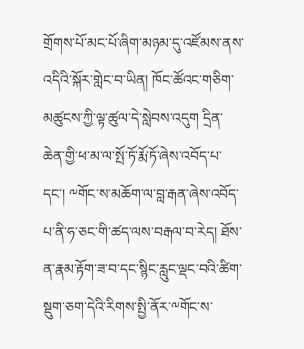གྲོགས་པོ་མང་པོ་ཞིག་མཉམ་དུ་འཛོམས་ནས་འདིའི་སྐོར་གླེང་བ་ཡིན། ཁོང་ཚོའང་གཅིག་མཚུངས་ཀྱི་ལྟ་ཚུལ་དེ་སླེབས་འདུག དྲིན་ཆེན་གྱི་ཕ་མ་ལ་སྤོ་ཏོ་རྨོ་ཏོ་ཞེས་འབོད་པ་དང་། ༸གོང་ས་མཆོག་ལ་བླ་རྒན་ཞེས་འབོད་པ་ནི་ཧ་ཅང་གི་ཚད་ལས་བརྒལ་བ་རེད། ཐོས་ན་རྣམ་རྟོག་ཟ་བ་དང་སྙིང་རླུང་ལྡང་བའི་ཚིག་སྡུག་ཅག་དེའི་རིགས་སྤྱི་ནོར་༸གོང་ས་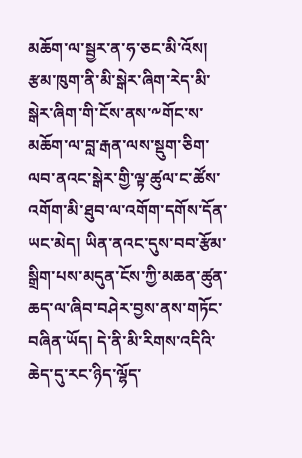མཆོག་ལ་སྦྱར་ན་ཧ་ཅང་མི་འོས། རྩམ་ཁུག་ནི་མི་སྒེར་ཞིག་རེད་མི་སྒེར་ཞིག་གི་ངོས་ནས་༸གོང་ས་མཆོག་ལ་བླ་རྒན་ལས་སྡུག་ཅིག་ལབ་ནའང་སྒེར་གྱི་ལྟ་ཚུལ་ང་ཚོས་འགོག་མི་ཐུབ་ལ་འགོག་དགོས་དོན་ཡང་མེད། ཡིན་ནའང་དུས་བབ་རྩོམ་སྒྲིག་པས་མདུན་ངོས་ཀྱི་མཆན་ཚུན་ཆད་ལ་ཞིབ་བཤེར་བྱས་ནས་གཏོང་བཞིན་ཡོད། དེ་ནི་མི་རིགས་འདིའི་ཆེད་དུ་རང་ཉིད་ལྷོད་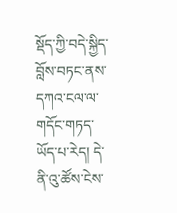སྡོད་ཀྱི་བདེ་སྐྱིད་བློས་བཏང་ནས་དཀའ་ངལ་ལ་གདོང་གཏད་ཡོད་པ་རེད། དེ་ནི་འུ་ཚོས་ངེས་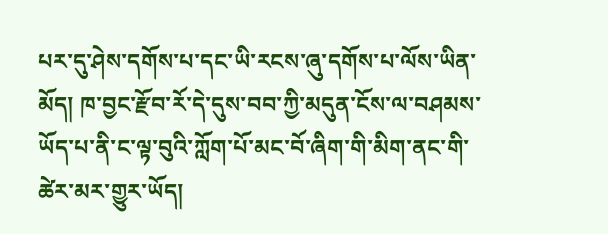པར་དུ་ཤེས་དགོས་པ་དང་ཡི་རངས་ཞུ་དགོས་པ་ལོས་ཡིན་མོད། ཁ་བྱང་རྫོབ་རོ་དེ་དུས་བབ་ཀྱི་མདུན་ངོས་ལ་བཤམས་ཡོད་པ་ནི་ང་ལྟ་བུའི་ཀློག་པོ་མང་བོ་ཞིག་གི་མིག་ནང་གི་ཚེར་མར་གྱུར་ཡོད།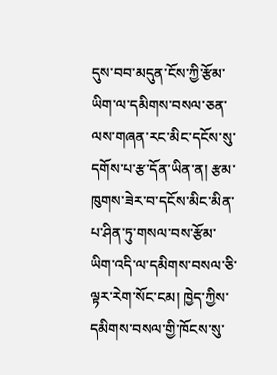དུས་བབ་མདུན་ངོས་ཀྱི་རྩོམ་ཡིག་ལ་དམིགས་བསལ་ཅན་ལས་གཞན་རང་མིང་དངོས་སུ་དགོས་པ་རྩ་དོན་ཡིན་ན། རྩམ་ཁུགས་ཟེར་བ་དངོས་མིང་མིན་པ་ཤིན་ཏུ་གསལ་བས་རྩོམ་ཡིག་འདི་ལ་དམིགས་བསལ་ཅི་ལྟར་རེག་སོང་ངམ། ཁྱེད་ཀྱིས་དམིགས་བསལ་གྱི་ཁོངས་སུ་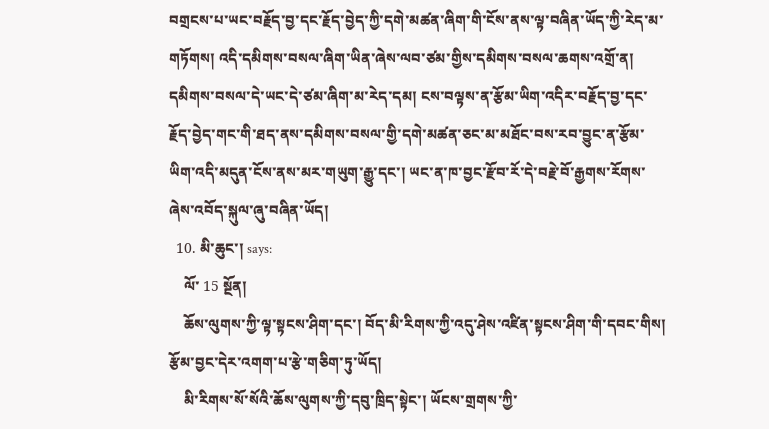བགྲངས་པ་ཡང་བརྗོད་བྱ་དང་རྗོད་བྱེད་ཀྱི་དགེ་མཚན་ཞིག་གི་ངོས་ནས་ལྟ་བཞིན་ཡོད་ཀྱི་རེད་མ་གཏོགས། འདི་དམིགས་བསལ་ཞིག་ཡིན་ཞེས་ལབ་ཙམ་གྱིས་དམིགས་བསལ་ཆགས་འགྲོ་ན། དམིགས་བསལ་དེ་ཡང་དེ་ཙམ་ཞིག་མ་རེད་དམ། ངས་བལྟས་ན་རྩོམ་ཡིག་འདིར་བརྗོད་བྱ་དང་རྗོད་བྱེད་གང་གི་ཐད་ནས་དམིགས་བསལ་གྱི་དགེ་མཚན་ཅང་མ་མཐོང་བས་རབ་བྱུང་ན་རྩོམ་ཡིག་འདི་མདུན་ངོས་ནས་མར་གཡུག་རྒྱུ་དང་། ཡང་ན་ཁ་བྱང་རྫོབ་རོ་དེ་བརྗེ་བོ་རྒྱགས་རོགས་ཞེས་འབོད་སྐུལ་ཞུ་བཞིན་ཡོད།
  10. མི་ཆུང་། says:
    ལོ་ 15 སྔོན།
    ཆོས་ལུགས་ཀྱི་ལྟ་སྟངས་ཤིག་དང་། བོད་མི་རིགས་ཀྱི་འདུ་ཤེས་འཛིན་སྟངས་ཤིག་གི་དབང་གིས། རྩོམ་བྱང་དེར་འགག་པ་རྩེ་གཅིག་ཏུ་ཡོད།
    མི་རིགས་སོ་སོའི་ཆོས་ལུགས་ཀྱི་དབུ་ཁྲིད་སྟེང་། ཡོངས་གྲགས་ཀྱི་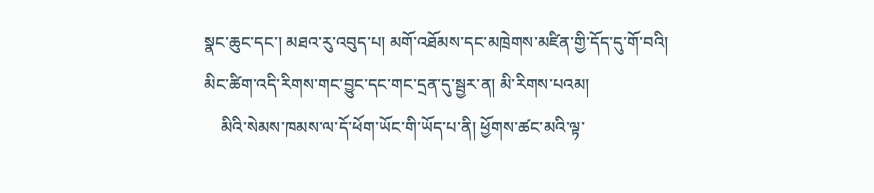སྣང་ཆུང་དང་། མཐའ་རུ་འབུད་པ། མགོ་འཐོམས་དང་མཁྲེགས་མཛིན་གྱི་དོད་དུ་གོ་བའི། མིང་ཚིག་འདི་རིགས་གང་བྱུང་དང་གང་དྲན་དུ་སྦྱར་ན། མི་རིགས་པའམ།
    མིའི་སེམས་ཁམས་ལ་དོ་ཕོག་ཡོང་གི་ཡོད་པ་ནི། ཕྱོགས་ཚང་མའི་ལྟ་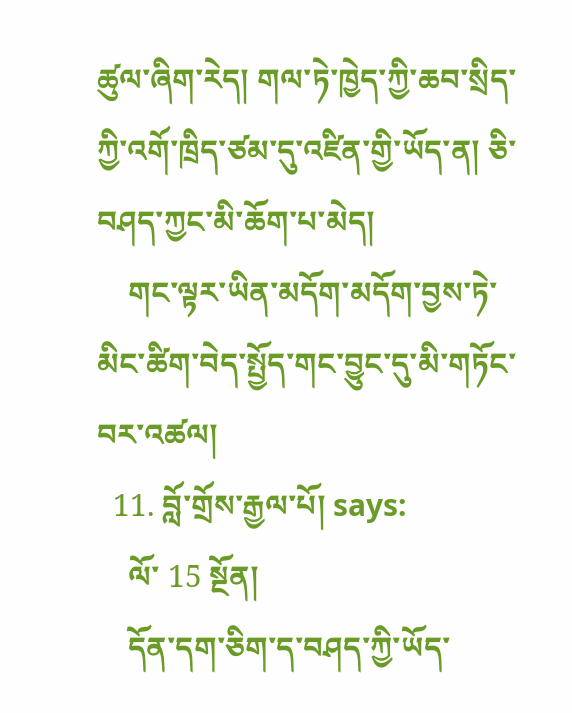ཚུལ་ཞིག་རེད། གལ་ཏེ་ཁྱེད་ཀྱི་ཆབ་སྲིད་ཀྱི་འགོ་ཁྲིད་ཙམ་དུ་འཛིན་གྱི་ཡོད་ན། ཅི་བཤད་ཀྱང་མི་ཆོག་པ་མེད།
    གང་ལྟར་ཡིན་མདོག་མདོག་བྱས་ཏེ་མིང་ཚིག་བེད་སྤྱོད་གང་བྱུང་དུ་མི་གཏོང་བར་འཚལ།
  11. བློ་གྲོས་རྒྱལ་པོ། says:
    ལོ་ 15 སྔོན།
    དོན་དག་ཅིག་ད་བཤད་ཀྱི་ཡོད་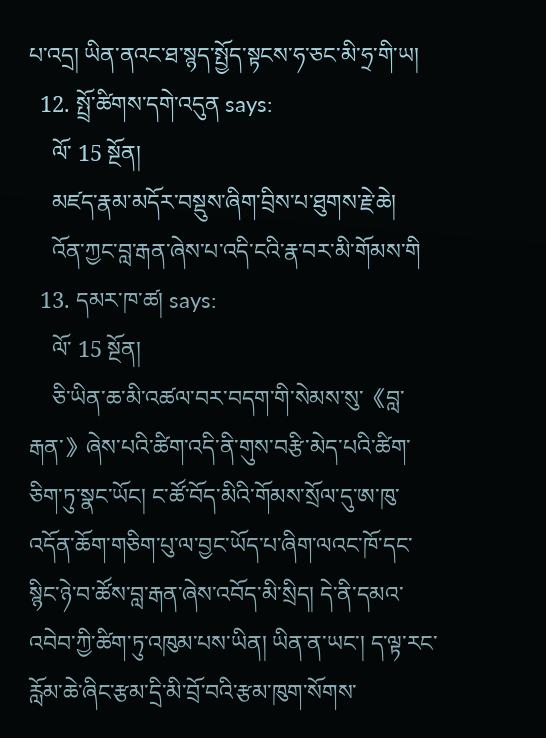པ་འདྲ། ཡིན་ནའང་ཐ་སྙད་སྤྱོད་སྟངས་ཧ་ཅང་མི་ཧྲ་གི་ཡ།
  12. སྤྲོ་ཚིགས་དགེ་འདུན says:
    ལོ་ 15 སྔོན།
    མཛད་རྣམ་མདོར་བསྡུས་ཞིག་བྲིས་པ་ཐུགས་རྗེ་ཆེ།
    འོན་ཀྱང་བླ་རྒན་ཞེས་པ་འདི་ངའི་རྣ་བར་མི་གོམས་གི
  13. དམར་ཁ་ཚ། says:
    ལོ་ 15 སྔོན།
    ཅི་ཡིན་ཆ་མི་འཚལ་བར་བདག་གི་སེམས་སུ་《བླ་རྒན་》ཞེས་པའི་ཚིག་འདི་ནི་གུས་བརྩི་མེད་པའི་ཚིག་ཅིག་ཏུ་སྣང་ཡོང། ང་ཚོ་བོད་མིའི་གོམས་སྲོལ་དུ་ཨ་ཁུ་འདོན་ཆོག་གཅིག་པུ་ལ་བྱང་ཡོད་པ་ཞིག་ལའང་ཁོ་དང་སྙིང་ཉེ་བ་ཚོས་བླ་རྒན་ཞེས་འབོད་མི་སྲིད། དེ་ནི་དམའ་འབེབ་ཀྱི་ཚིག་ཏུ་འཁུམ་པས་ཡིན། ཡིན་ན་ཡང་། ད་ལྟ་རང་རློམ་ཆེ་ཞིང་རྩམ་དྲི་མི་བྲོ་བའི་རྩམ་ཁུག་སོགས་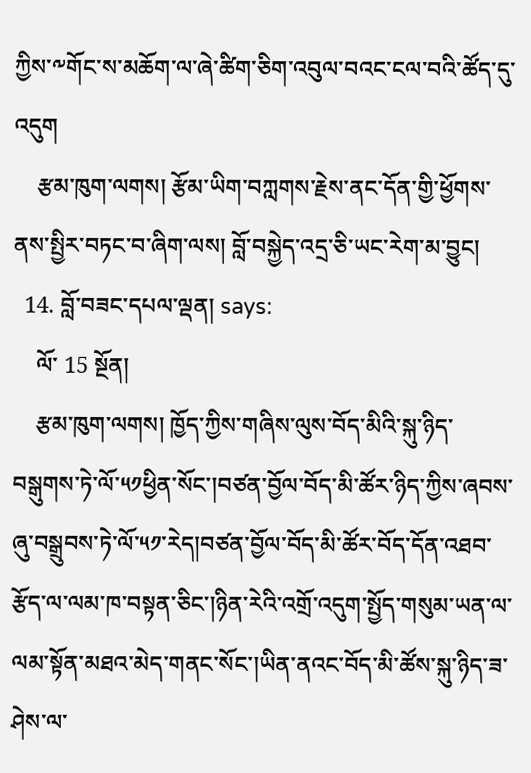ཀྱིས་༸གོང་ས་མཆོག་ལ་ཞེ་ཚིག་ཅིག་འབུལ་བའང་ངལ་བའི་ཚོད་དུ་འདུག
    རྩམ་ཁུག་ལགས། རྩོམ་ཡིག་བཀླགས་རྗེས་ནང་དོན་གྱི་ཕྱོགས་ནས་སྤྱིར་བཏང་བ་ཞིག་ལས། བློ་བསྐྱེད་འདྲ་ཅི་ཡང་རེག་མ་བྱུང།
  14. བློ་བཟང་དཔལ་ལྡན། says:
    ལོ་ 15 སྔོན།
    རྩམ་ཁུག་ལགས། ཁྱོད་ཀྱིས་གཞིས་ལུས་བོད་མིའི་སྐུ་ཉིད་བསྒུགས་ཏེ་ལོ་༥༡ཕྱིན་སོང་།བཙན་བྱོལ་བོད་མི་ཚོར་ཉིད་ཀྱིས་ཞབས་ཞུ་བསྒྲུབས་ཏེ་ལོ་༥༡་རེད།བཙན་བྱོལ་བོད་མི་ཚོར་བོད་དོན་འཐབ་རྩོད་ལ་ལམ་ཁ་བསྟན་ཅིང་།ཉིན་རེའི་འགྲོ་འདུག་སྤྱོད་གསུམ་ཡན་ལ་ལམ་སྟོན་མཐའ་མེད་གནང་སོང་།ཡིན་ནའང་བོད་མི་ཚོས་སྐུ་ཉིད་ཟ་ཤེས་ལ་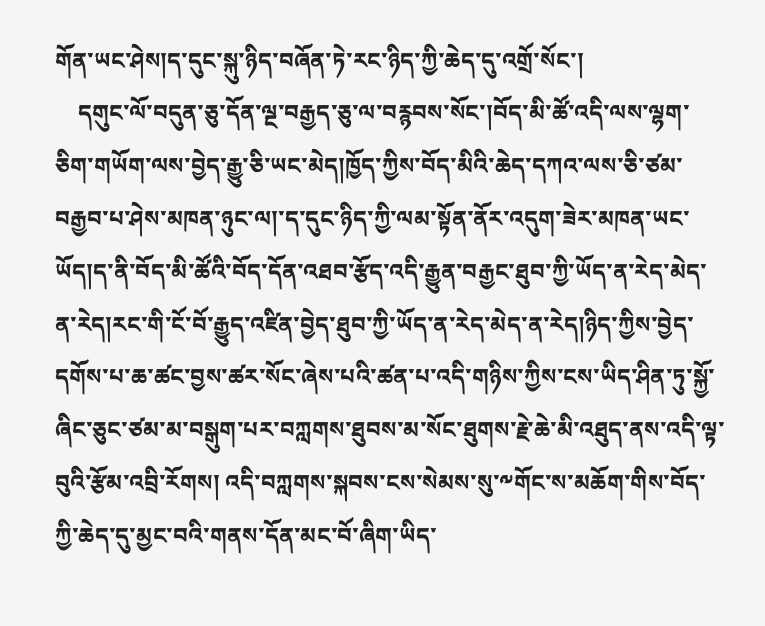གོན་ཡང་ཤེས།ད་དུང་སྐུ་ཉིད་བཞོན་ཏེ་རང་ཉིད་ཀྱི་ཆེད་དུ་འགྲོ་སོང་།
    དགུང་ལོ་བདུན་ཅུ་དོན་ལྔ་བརྒྱད་ཅུ་ལ་བརྙབས་སོང་།བོད་མི་ཚོ་འདི་ལས་ལྷག་ཅིག་གཡོག་ལས་བྱེད་རྒྱུ་ཅི་ཡང་མེད།ཁྱོད་ཀྱིས་བོད་མིའི་ཆེད་དཀའ་ལས་ཅི་ཙམ་བརྒྱབ་པ་ཤེས་མཁན་ཉུང་ལ།་ད་དུང་ཉིད་ཀྱི་ལམ་སྟོན་ནོར་འདུག་ཟེར་མཁན་ཡང་ཡོད།ད་ནི་བོད་མི་ཚོའི་བོད་དོན་འཐབ་རྩོད་འདི་རྒྱུན་བརྒྱང་ཐུབ་ཀྱི་ཡོད་ན་རེད་མེད་ན་རེད།རང་གི་ངོ་བོ་རྒྱུད་འཛིན་བྱེད་ཐུབ་ཀྱི་ཡོད་ན་རེད་མེད་ན་རེད།ཉིད་ཀྱིས་བྱེད་དགོས་པ་ཆ་ཚང་བྱས་ཚར་སོང་ཞེས་པའི་ཚན་པ་འདི་གཉིས་ཀྱིས་ངས་ཡིད་ཤིན་ཏུ་སྐྱོ་ཞིང་ཅུང་ཙམ་མ་བསྒུག་པར་བཀླགས་ཐུབས་མ་སོང་ཐུགས་རྗེ་ཆེ་མི་འཐུད་ནས་འདི་ལྟ་བུའི་རྩོམ་འབྲི་རོགས། འདི་བཀླགས་སྐབས་ངས་སེམས་སུ་༸གོང་ས་མཆོག་གིས་བོད་ཀྱི་ཆེད་དུ་མྱང་བའི་གནས་དོན་མང་བོ་ཞིག་ཡིད་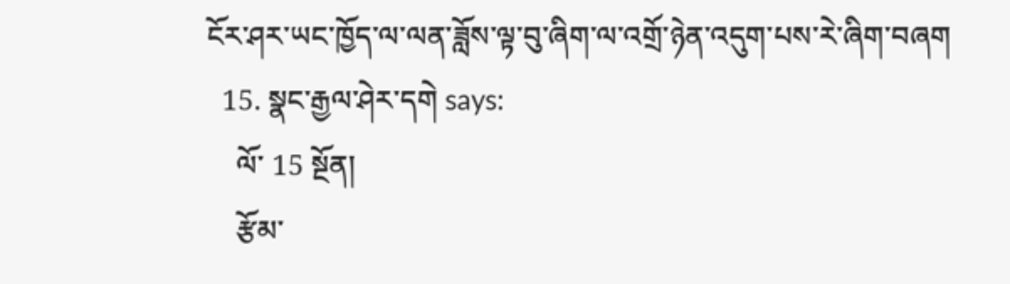ངོར་ཤར་ཡང་ཁྱོད་ལ་ལན་ཟློས་ལྟ་བུ་ཞིག་ལ་འགྲོ་ཉེན་འདུག་པས་རེ་ཞིག་བཞག
  15. སྣང་རྒྱལ་ཤེར་དགེ says:
    ལོ་ 15 སྔོན།
    རྩོམ་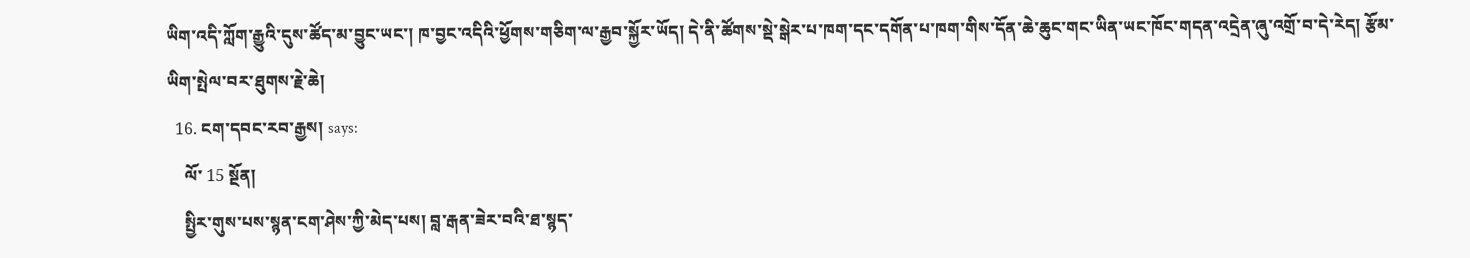ཡིག་འདི་ཀློག་རྒྱུའི་དུས་ཚོད་མ་བྱུང་ཡང་། ཁ་བྱང་འདིའི་ཕྱོགས་གཅིག་ལ་རྒྱབ་སྐྱོར་ཡོད། དེ་ནི་ཚོགས་སྡེ་སྒེར་པ་ཁག་དང་དགོན་པ་ཁག་གིས་དོན་ཆེ་ཆུང་གང་ཡིན་ཡང་ཁོང་གདན་འདྲེན་ཞུ་འགྲོ་བ་དེ་རེད། རྩོམ་ཡིག་སྤེལ་བར་ཐུགས་རྗེ་ཆེ།
  16. ངག་དབང་རབ་རྒྱས། says:
    ལོ་ 15 སྔོན།
    སྤྱིར་གུས་པས་སྙན་ངག་ཤེས་ཀྱི་མེད་པས། བླ་རྒན་ཟེར་བའི་ཐ་སྙད་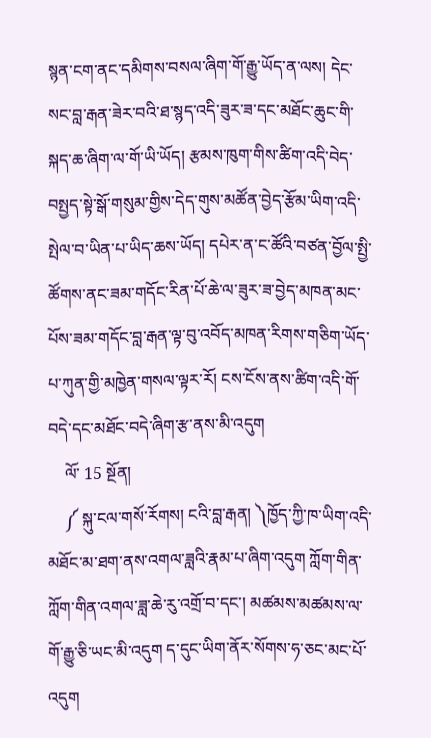སྙན་ངག་ནང་དམིགས་བསལ་ཞིག་གོ་རྒྱུ་ཡོད་ན་ལས། དེང་སང་བླ་རྒན་ཟེར་བའི་ཐ་སྙད་འདི་ཟུར་ཟ་དང་མཐོང་ཆུང་གི་སྐད་ཆ་ཞིག་ལ་གོ་ཡི་ཡོད། རྩམས་ཁུག་གིས་ཚིག་འདི་བེད་བསྤྱད་སྟེ་སྒོ་གསུམ་གྱིས་དེད་གུས་མཚོན་བྱེད་རྩོམ་ཡིག་འདི་སྤེལ་བ་ཡིན་པ་ཡིད་ཆས་ཡོད། དཔེར་ན་ང་ཚོའི་བཙན་བྱོལ་སྤྱི་ཚོགས་ནང་ཟམ་གདོང་རིན་པོ་ཆེ་ལ་ཟུར་ཟ་བྱེད་མཁན་མང་པོས་ཟམ་གདོང་བླ་རྒན་ལྟ་བུ་འབོད་མཁན་རིགས་གཅིག་ཡོད་པ་ཀུན་གྱི་མཁྱེན་གསལ་ལྟར་རོ། ངས་ངོས་ནས་ཚིག་འདི་གོ་བདེ་དང་མཐོང་བདེ་ཞིག་རྩ་ནས་མི་འདུག
    ལོ་ 15 སྔོན།
    ༼ སྐུ་ངལ་གསོ་རོགས། ངའི་བླ་རྒན། ༽ཁྱོད་ཀྱི་ཁ་ཡིག་འདི་མཐོང་མ་ཐག་ནས་འགལ་ཟླའི་རྣམ་པ་ཞིག་འདུག ཀློག་གིན་ཀློག་གིན་འགལ་ཟླ་ཆེ་རུ་འགྲོ་བ་དང་། མཚམས་མཚམས་ལ་གོ་རྒྱུ་ཅི་ཡང་མི་འདུག ད་དུང་ཡིག་ནོར་སོགས་ཧ་ཅང་མང་པོ་འདུག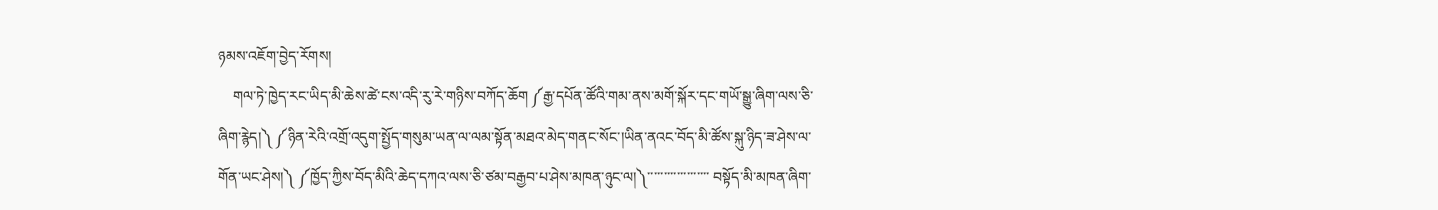ཉམས་འཇོག་བྱེད་རོགས།
    གལ་ཏེ་ཁྱེད་རང་ཡིད་མི་ཆེས་ཚེ་ངས་འདི་རུ་རེ་གཉིས་བཀོད་ཆོག ༼རྒྱ་དཔོན་ཚོའི་གམ་ནས་མགོ་སྐོར་དང་གཡོ་སྒྱུ་ཞིག་ལས་ཅི་ཞིག་རྙེད།༽ ༼ཉིན་རེའི་འགྲོ་འདུག་སྤྱོད་གསུམ་ཡན་ལ་ལམ་སྟོན་མཐའ་མེད་གནང་སོང་།ཡིན་ནའང་བོད་མི་ཚོས་སྐུ་ཉིད་ཟ་ཤེས་ལ་གོན་ཡང་ཤེས།༽ ༼ཁྱོད་ཀྱིས་བོད་མིའི་ཆེད་དཀའ་ལས་ཅི་ཙམ་བརྒྱབ་པ་ཤེས་མཁན་ཉུང་ལ།༽་་་་་་་་་་་་་་་་་་་ བསྟོད་མི་མཁན་ཞིག་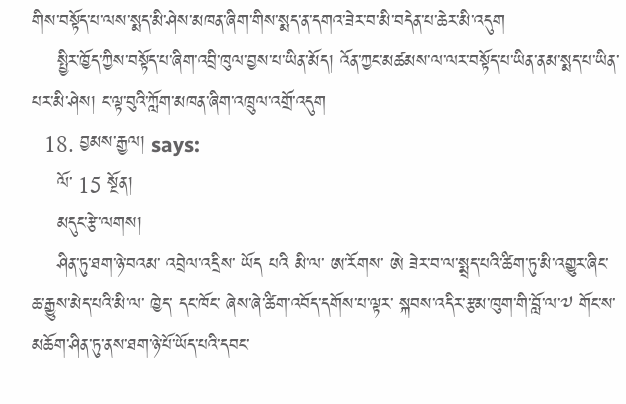གིས་བསྟོད་པ་ལས་སྨད་མི་ཤེས་མཁན་ཞིག་གིས་སྨད་ན་དགའ་ཟེར་བ་མི་བདེན་པ་ཆེར་མི་འདུག
    སྤྱིར་ཁྱོད་ཀྱིས་བསྟོད་པ་ཞིག་འབྲི་ཁུལ་བྱས་པ་ཡིན་མོད། འོན་ཀྱང་མཚམས་ལ་ལར་བསྟོད་པ་ཡིན་ནམ་སྨད་པ་ཡིན་པར་མི་ཤེས། ང་ལྟ་བུའི་ཀློག་མཁན་ཞིག་འཁྲུལ་འགྲོ་འདུག
  18. བྱམས་རྒྱལ། says:
    ལོ་ 15 སྔོན།
    མདུང་རྩེ་ལགས།
    ཤིན་ཏུ་ཐག་ཉེ་བའམ་ འབྲེལ་འདྲིས་ ཡོད པའི མི་ལ་ ཨ་རོགས་ ཨེ ཟེར་བ་ལ་སྨྲད་པའི་ཚིག་ཏུ་མི་འགྱུར་ཞིང་ ཆ་རྒྱུས་མེད་པའི་མི་ལ་ ཁྱེད་ དང་ཁོང་ ཞེས་ཞེ་ཚིག་འབོད་དགོས་པ་ལྟར་ སྐབས་འདིར་རྩམ་ཁུག་གི་བློ་ལ་༧ གོང་ས་མཆོག་ཤིན་ཏུ་ནས་ཐག་ཉེ་པོ་ཡོད་པའི་དབང་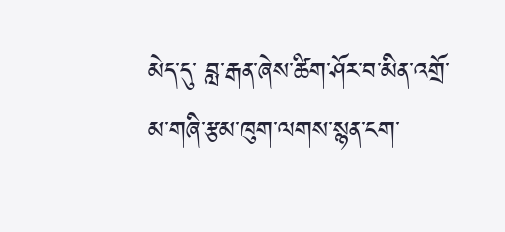མེད་དུ་ བླ་རྒན་ཞེས་ཚིག་ཤོར་བ་མིན་འགྲོ་ མ་གཞི་རྩམ་ཁུག་ལགས་སྙན་ངག་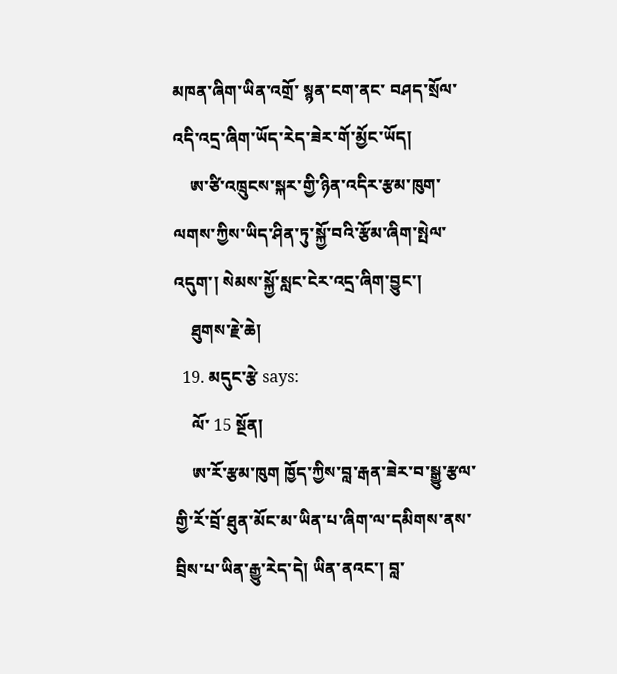མཁན་ཞིག་ཡིན་འགྲོ་ སྙན་ངག་ནང་ བཤད་སྲོལ་འདི་འདྲ་ཞིག་ཡོད་རེད་ཟེར་གོ་མྱོང་ཡོད།
    ཨ་ཙི་འཁྲུངས་སྐར་གྱི་ཉིན་འདིར་རྩམ་ཁུག་ལགས་ཀྱིས་ཡིད་ཤིན་ཏུ་སྐྱོ་བའི་རྩོམ་ཞིག་སྤེལ་འདུག་། སེམས་སྐྱོ་སླང་ངེར་འདྲ་ཞིག་བྱུང་།
    ཐུགས་རྗེ་ཆེ།
  19. མདུང་རྩེ says:
    ལོ་ 15 སྔོན།
    ཨ་རོ་རྩམ་ཁུག ཁྱོད་ཀྱིས་བླ་རྒན་ཟེར་བ་སྒྱུ་རྩལ་གྱི་རོ་བྲོ་ཐུན་མོང་མ་ཡིན་པ་ཞིག་ལ་དམིགས་ནས་བྲིས་པ་ཡིན་རྒྱུ་རེད་དེ། ཡིན་ནའང་། བླ་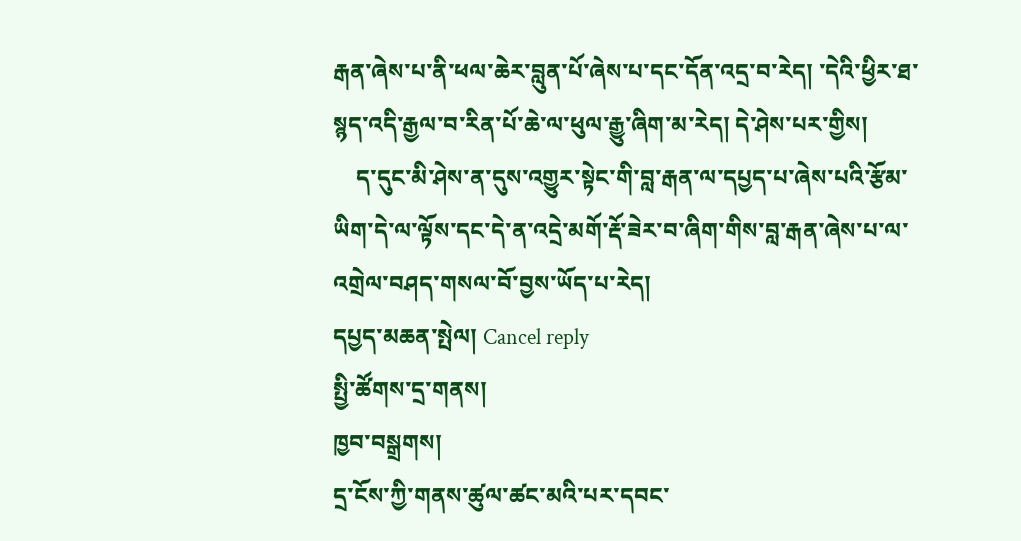རྒན་ཞེས་པ་ནི་ཕལ་ཆེར་བླུན་པོ་ཞེས་པ་དང་དོན་འདྲ་བ་རེད། ་དེའི་ཕྱིར་ཐ་སྙད་འདི་རྒྱལ་བ་རིན་པོ་ཆེ་ལ་ཕུལ་རྒྱུ་ཞིག་མ་རེད། དེ་ཤེས་པར་གྱིས།
    ད་དུང་མི་ཤེས་ན་དུས་འགྱུར་སྟེང་གི་བླ་རྒན་ལ་དཔྱད་པ་ཞེས་པའི་རྩོམ་ཡིག་དེ་ལ་ལྟོས་དང་དེ་ན་འདྲེ་མགོ་རྡོ་ཟེར་བ་ཞིག་གིས་བླ་རྒན་ཞེས་པ་ལ་འགྲེལ་བཤད་གསལ་བོ་བྱས་ཡོད་པ་རེད།
དཔྱད་མཆན་སྤེལ། Cancel reply
སྤྱི་ཚོགས་དྲ་གནས།
ཁྱབ་བསྒྲགས།
དྲ་ངོས་ཀྱི་གནས་ཚུལ་ཚང་མའི་པར་དབང་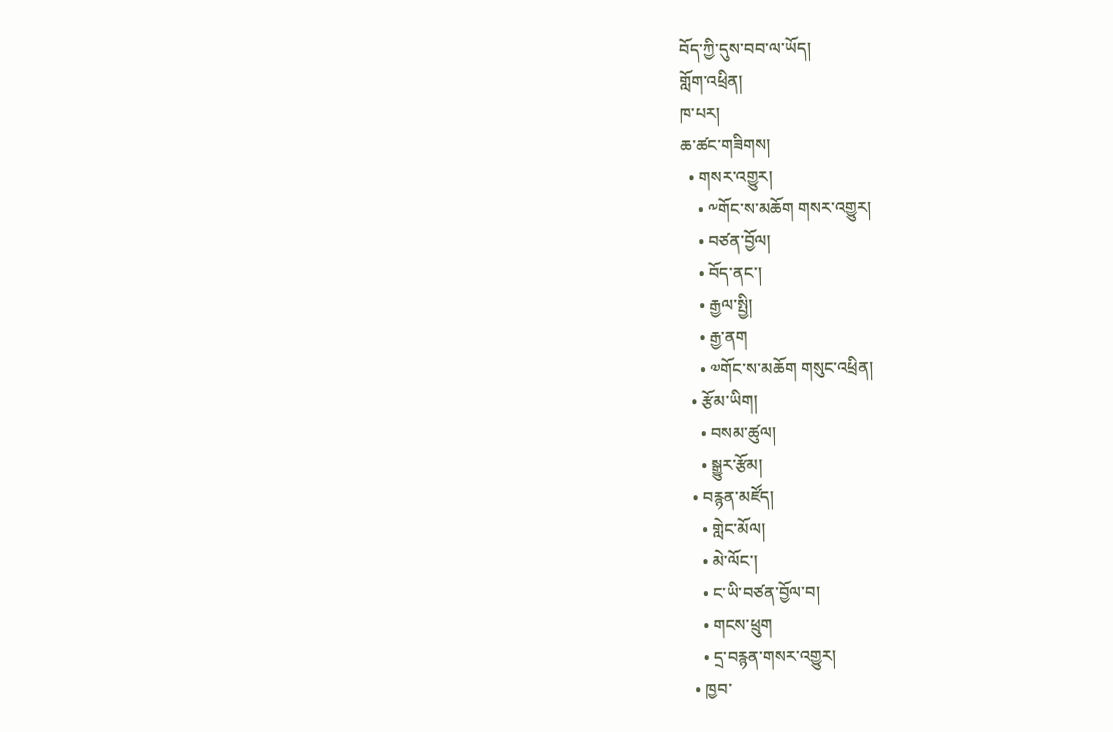བོད་ཀྱི་དུས་བབ་ལ་ཡོད།
གློག་འཕྲིན།
ཁ་པར།
ཆ་ཚང་གཟིགས།
  • གསར་འགྱུར།
    • ༸གོང་ས་མཆོག གསར་འགྱུར།
    • བཙན་བྱོལ།
    • བོད་ནང་།
    • རྒྱལ་སྤྱི།
    • རྒྱ་ནག
    • ༧གོང་ས་མཆོག གསུང་འཕྲིན།
  • རྩོམ་ཡིག།
    • བསམ་ཚུལ།
    • སྒྱུར་རྩོམ།
  • བརྙན་མཛོད།
    • གླེང་མོལ།
    • མེ་ལོང་།
    • ང་ཡི་བཙན་བྱོལ་བ།
    • གངས་ཕྲུག
    • དྲ་བརྙན་གསར་འགྱུར།
  • ཁྱབ་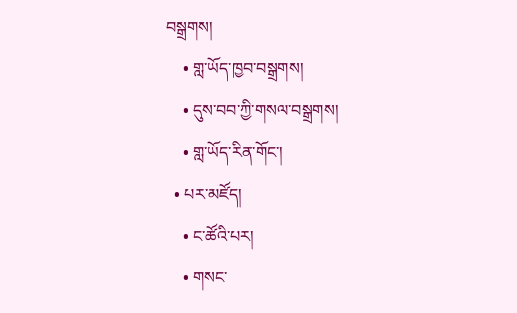བསྒྲགས།
    • གླ་ཡོད་ཁྱབ་བསྒྲགས།
    • དུས་བབ་ཀྱི་གསལ་བསྒྲགས།
    • གླ་ཡོད་རིན་གོང་།
  • པར་མཛོད།
    • ང་ཚོའི་པར།
    • གསང་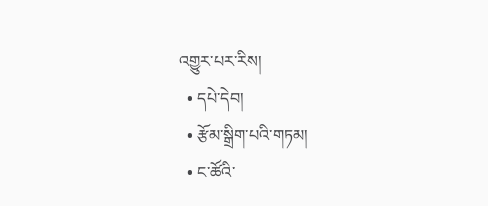འགྱུར་པར་རིས།
  • དཔེ་དེབ།
  • རྩོམ་སྒྲིག་པའི་གཏམ།
  • ང་ཚོའི་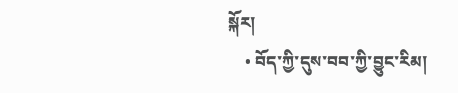སྐོར།
    • བོད་ཀྱི་དུས་བབ་ཀྱི་བྱུང་རིམ།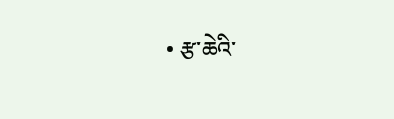• རྩ་ཆེའི་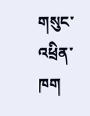གསུང་འཕྲིན་ཁག